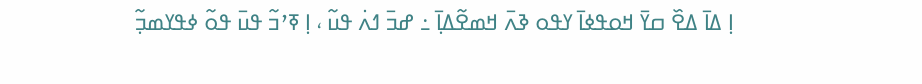ߊ߲ ߡߊ߫ ߡߐ߰ ߛߌ߫ ߞߋߟߦߊ߫ ߌߟߋ ߢߍ߫ ߞߘߐ߬ߡߊ߲߫ ߸ ߝߏ߫ ߗߍ߭ ߟߎ߬ ، ߊ߲ ߧߴߏ߬ ߟߎ߫ ߟߋ߬ ߦߟߌߘߏ߲߬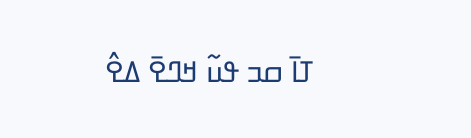ߠߊ߫ ߛߏ ߟߎ߬ ߞߣߐ߫ ߡߐ߮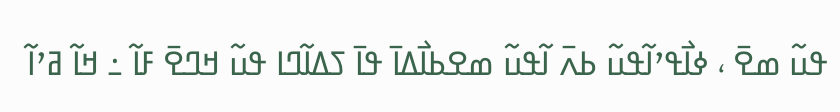ߟߎ߬ ߘߐ߫ ، ߦߊ߯ߟߴߊ߬ߟߎ߬ ߕߍ߫ ߊ߬ߟߎ߬ ߘߐߕߊ߯ߡߊ߫ ߟߊ߫ ߖߡߊ߬ߣߊ ߟߎ߬ ߞߣߐ߫ ߓߊ߬ ߸ ߞߊ߬ ߥߴߊ߬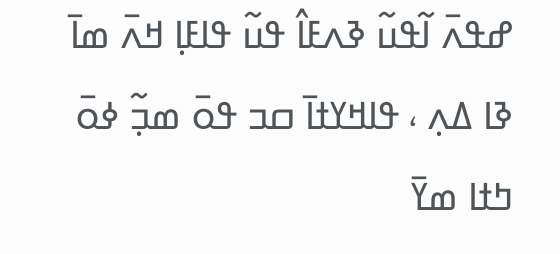ߝߟߍ߫ ߊ߬ߟߎ߬ ߢߍߓߊ߮ ߟߎ߬ ߟߊߓߊ߲ ߞߍ߫ ߘߊ߫ ߢߊ ߡߍ߲ ، ߟߊߞߌߙߊ߫ ߛߏ ߟߋ߫ ߘߏ߲߬ ߦߋ߫ ߤߙߊ ߘߌ߫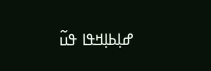ߝߊ߲ߕߊ߲ߞߟߊ ߟߎ߬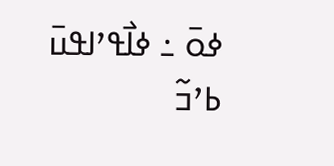ߦߋ߫ ߸ ߦߊ߯ߟߴߊߟߎ߫ ߕߴߏ߬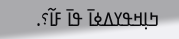ߤߊ߲ߞߟߌߡߦߊ߫ ߟߊ߫ ߓߊ߬؟.